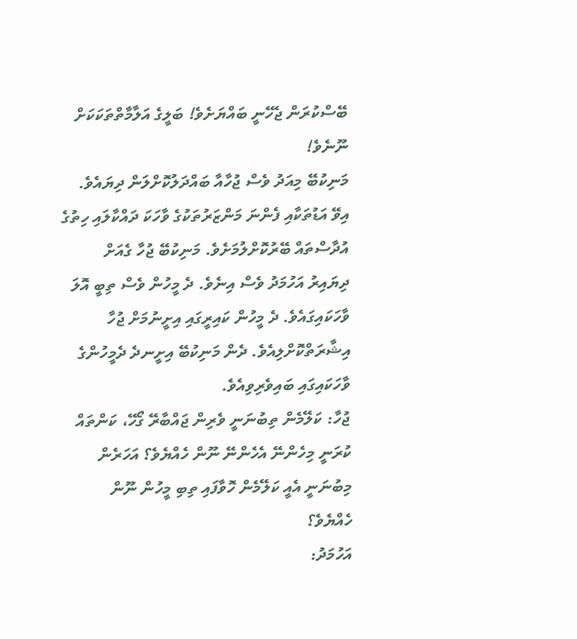ބޭސްކުރަން ޖެހޭނީ ބައްޔަށެވެ! ބަލީގެ އަލާމާތްތަކަކަށް ނޫނެވެ!
މަނިކުބޭ މިއަދު ވެސް ޖުހާއާ ބައްދަލުކޮށްލަން ދިޔައެވެ. އިވޭ އަޑުތަކާއި ފެންނަ މަންޒަރުތަކުގެ ވާހަކަ ދައްކާލައި ހިތުގެ އުދާސްތައް ބޭރުކޮށްލުމަށެވެ. މަނިކުބޭ ޖުހާ ގެއަށް ދިޔައިރު އަހުމަދު ވެސް އިނެވެ. ދެ މީހުން ވެސް ތިބީ އޮލަ ވާހަކައިގައެވެ. ދެ މީހުން ކައިރީގައި އިށީނުމަށް ޖުހާ އިޝާރަތްކޮށްލިއެވެ. ދެން މަނިކުބޭ އިށީނދެ ދެމީހުންގެ ވާހަކައިގައި ބައިވެރިވިއެވެ.
ޖުހާ: ކަލޭމެން ތިބުނަނީ ވެރިން ޖައްބާރޭ ގޯހޭ، ކަންތައް ކުރަނީ މިހެންނޭ އެހެންނޭ ނޫން ހެއްޔެވެ؟ އަހަރެން މިބުނަނީ އެއީ ކަލޭމެން ހޮވާފައި ތިބި މީހުން ނޫން ހެއްޔެވެ؟
އަހުމަދު: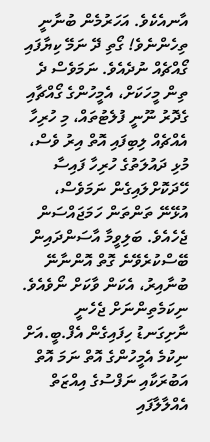އާނއެކެވެ. އަހަރުމެން ބުނާނީ ތިހެންނެވެ! ގޯތި ދޭ ނަމޭ ކިޔާފައި ގޯއްޗެއް ނުދެއެވެ. ނަމަވެސް ދެ ތިން މީހަކަށް، އެމީހުންގެ ގޯއްޗާއި ގެދޮރު ނޫނީ ފުލެޓުތައް، މި ހުރިހާ އެއްޗެއް ލިބިފައި އޮތް އިރު ވެސް، މުޅި ދައުލަތުގެ ހުރިހާ ފައިސާ ހޭދަކޮށްލައިގެން ނަމަވެސް، އުޅޭނޭ ތަންތަން ހަމަޖައްސަން ޖެހެއެވެ. ބަލިވީމާ އާސަންދައިން ބޭސްކުރެވޭނެ ގޮތް އޮންނާނޭ ބުނާއިރު، އެކަން ވާކަށް ނޯވެއެވެ. ނިކަމެތިންނަށް ޖެހެނީ ނާށިގަނޑު ހިފައިގެން އެފް.ބީ.އަށް ނިކުމެ އެމީހުންގެ އޮތް ނަމަ އޮތް އަބުރަކާއި ނަފްސުގެ އިއްޒަތް އެއްލާލާފައި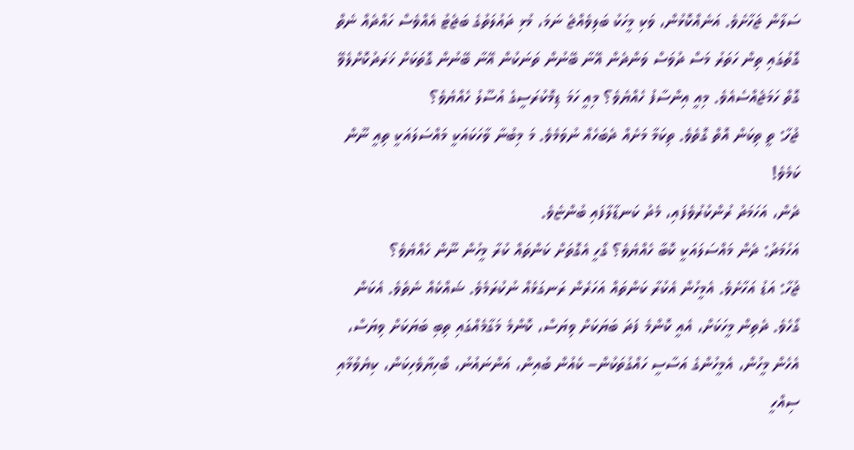ސަލާން ޖަހާށެވެ. އަނެއްކޮޅުން، ވަކި މީހަކު ބަލިވެއްޖެ ނަމަ، މުޅި ދައުލަތުގެ ބަޖެޓު އެއްވެސް ހައްދެއް ނެތް ގޮތުގައި ތިން ހަތަރު މަސް ދުވަސް ވަންދެން އޭނާ ބޭނުން ތަނަކުން އޭނާ ބޭނުން ގޮތަކަށް ޚަރަދުކޮށްލެވޭ ގޮތް ހަމަޖެއްސެއެވެ. މިއީ އިންސާފު ހެއްޔެވެ؟ މިއީ ހަމަ ޑިމޮކުރަސީގެ އުސޫލު ހެއްޔެވެ؟
ޖުހާ: ތީ ތިކަން އޮތް ގޮތެވެ. ތިކަމާ މަށެއް ދެބަހެއް ނުވަމެވެ. މަ މިބުނާ ވާހަކައަކީ މައްސަލައަކީ ތިއީ ނޫން ކަމެވެ!
ދެން، އަހަމަދު ރުންކުރުވެފައި، މެދު ކަނޑާލާފައި ބުންޏެވެ.
އަހުމަދު: ދެން މައްސަލައަކީ ކޮބާ ހެއްޔެވެ؟ ގޯހީ އެގޮތަށް ކަންތައް ކުރާ މީހުން ނޫން ހެއްޔެވެ؟
ޖުހާ: އަޑު އަހާށެވެ. އެމީހުން އެކުރާ ކަންތައް އަހަރެން ރަނގަޅެއް ނުކުރަމެވެ. ޝައްކެއް ނެތެވެ. އެކަން ގޯހެވެ. ދެތިން މީހަކަށް، އެއީ ކޮންމެ ފަދަ ބަޔަކަށް ވިޔަސް، ކޮންމެ މަގާމެއްގައި ތިބި ބަޔަކަށް ވިޔަސް، އެހެން މީހުން، އެމީހުންގެ އަސާސީ ހައްގުތަކުން– ކެއުން ބުއިން، އަންނައުނު، ބޯހިޔާވެހިކަން، ކިޔެވުމާއި ސިއްހީ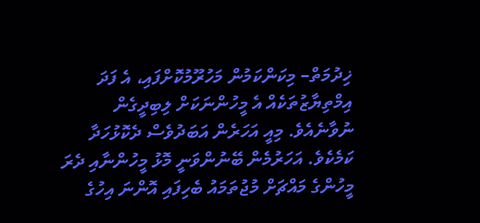ޚިދުމަތް– މިކަންކަމުން މަހުރޫމުކޮށްފައި، އެ ފަދަ އިމްތިޔާޒުތަކެއް އެ މީހުންނަކަށް ލިބިދީގެން ނުވާނެއެވެ. މިއީ އަހަރެން އަބަދުވެސް ދެކޮޅުހަދާ ކަމެކެވެ. އަހަރުމެން ބޭނުންވަނީ މޮޅު މީހުންނާއި ދެރަ މީހުންގެ މައްޗަށް މުޖުތަމައު ބެހިފައި އޮންނަ އިހުގެ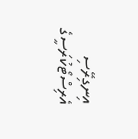އިނގިރޭސި އެރިސްޓޯކުރަސީގެ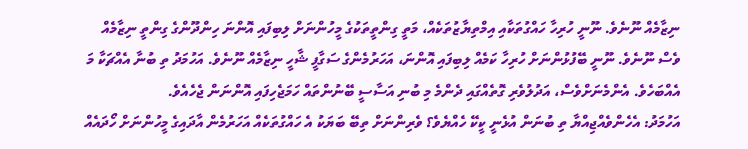ނިޒާމެއް ނޫނެވެ. ނޫނީ ހުރިހާ ހައްގުތަކާއި އިމްތިޔާޒުތަކެއް، މަތީ ގިންތީތަކުގެ މީހުންނަށް ލިބިފައި އޮންނަ ހިންދޫންގެ ގިންތީ ނިޒާމެއް ވެސް ނޫނެވެ. ނޫނީ ބޭފުޅުންނަށް ހުރިހާ ކަމެއް ލިބިފައި އޮންނަ، އަހަރުމެންގެ ސަގާފީ ޝާހީ ނިޒާމެއް ނޫނެވެ. އަހުމަދު ތި ބުނާ އެއްޗަކާ މަ އެއްބަހެވެ. އެންމެނަށްވެސް، އަދުލުވެރި ގޮތެއްގައި ދެންމެ މި ބުނި އަސާސީ ބޭނުންތައް ހަމަޖެހިފައި އޮންނަން ޖެހެއެވެ.
އަހުމަދު: އެހެންވެއްޖިއްޔާ ތި ބުނަން އުޅެނީ ކީކޭ ހެއްޔެވެ؟ ވެރިންނަށް ތިބޭ ބަޔަކު އެ ހައްގުތަކެއް އަހަރުމެން އާދައިގެ މީހުންނަށް ހޯދައެއް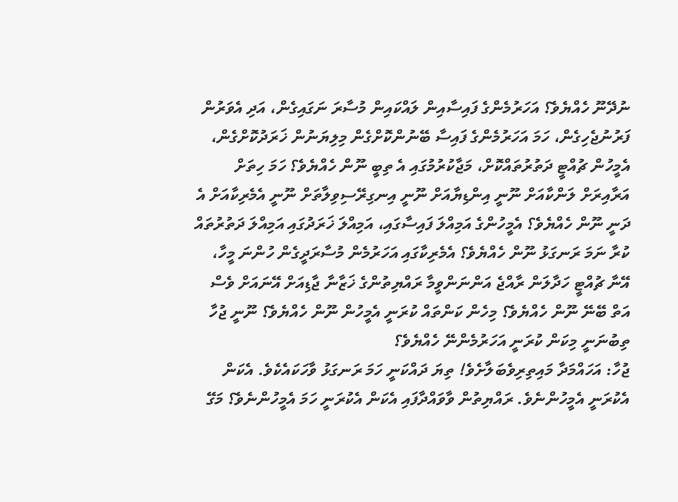ނުދޭނޫ ހެއްޔެވެ؟ އަހަރުމެންގެ ފައިސާއިން ލައްކައިން މުސާރަ ނަގައިގެން، އަދި އެވަރުން ފަރުނުޖެހިގެން، ހަމަ އަހަރުމެންގެ ފައިސާ ބޭނުންކޮށްގެން މިލިޔަނުން ޚަރަދުކޮށްގެން، އެމީހުން ޗުއްޓީ ދަތުރުތައްކޮށް، މަޖާކުރުމުގައި އެ ތިބީ ނޫން ހެއްޔެވެ؟ ހަމަ ހިތަށް އަރާއިރަށް ލަންކާއަށް ނޫނީ އިންޑިޔާއަށް ނޫނީ އިނގިރޭސިވިލާތަށް ނޫނީ އެމެރިކާއަށް އެ ދަނީ ނޫން ހެއްޔެވެ؟ އެމީހުންގެ އަމިއްލަ ފައިސާގައި، އަމިއްލަ ޚަރަދުގައި އަމިއްލަ ދަތުރުތައް ކުރާ ނަމަ ރަނގަޅު ނޫން ހެއްޔެވެ؟ އެމެރިކާގައި އަހަރުމެން މުސާރަދީގެން ހުންނަ މީހާ، އޭނާ ޗުއްޓީ ހަދާލަން ރާއްޖެ އަންނަންވީމާ ރައްޔިތުންގެ ޚަޒާނާ ޖާޑިއަށް އޭނައަށް ވެސް އަތް ބޭނޭ ނޫން ހެއްޔެވެ؟ މިހެން ކަންތައް ކުރަނީ އެމީހުން ނޫން ހެއްޔެވެ؟ ނޫނީ ޖުހާ ތިބުނަނީ މިކަން ކުރަނީ އަހަރުމެންނޭ ހެއްޔެވެ؟
ޖުހާ: އަހައްމަދާ މައިތިރިވެބަލާށެވެ! ތިޔަ ދައްކަނީ ހަމަ ރަނގަޅު ވާހަކައެކެވެ. އެކަން އެކުރަނީ އެމީހުންނެވެ. ރައްޔިތުން ވާވައްދާފައި އެކަން އެކުރަނީ ހަމަ އެމީހުންނެވެ؟ މަގޭ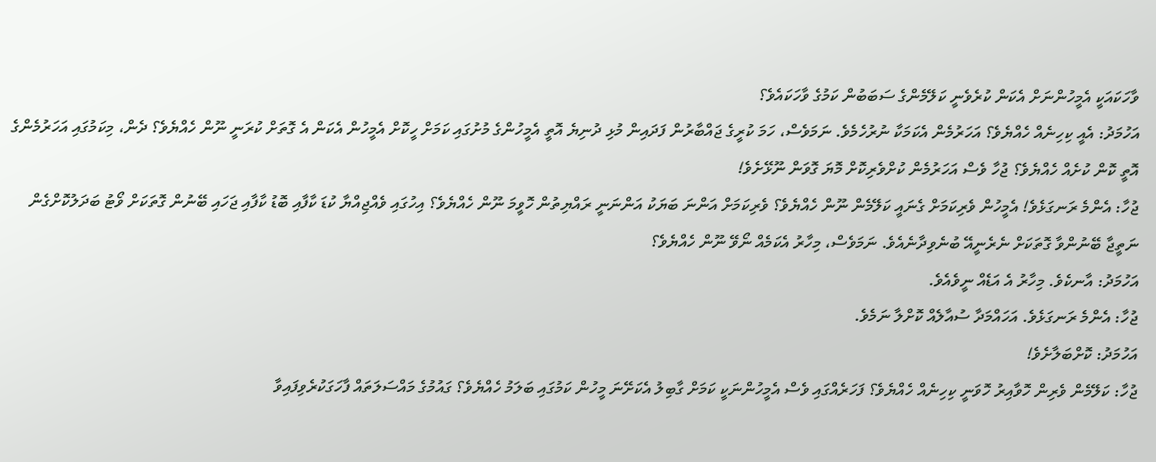ވާހަކައަކީ އެމީހުންނަށް އެކަން ކުރެވެނީ ކަލޭމެންގެ ސަބަބުން ކަމުގެ ވާހަކައެވެ؟
އަހުމަދު: އެއީ ކިހިނެއް ހެއްޔެވެ؟ އަހަރުމެން އެކަމަކާ ނުރުހެމެވެ. ނަމަވެސް، ހަމަ ކުރީގެ ޖައްބާރުން ފަދައިން މުޅި ދުނިޔެ އޮތީ އެމީހުންގެ މުށުގައި ކަމަށް ހީކޮށް އެމީހުން އެކަން އެ ގޮތަށް ކުރަނީ ނޫން ހެއްޔެވެ؟ ދެން، މިކަމުގައި އަހަރުމެންގެ އޮތީ ކޮން ކުށެއް ހެއްޔެވެ؟ ޖުހާ ވެސް އަހަރުމެން ކުށްވެރިކޮށް މޮޔަ ގޮވަން ނޫޅޭށެވެ!
ޖުހާ: އެންމެ ރަނގަޅެވެ! އެމީހުން ވެރިކަމަށް ގެނައީ ކަލޭމެން ނޫން ހެއްޔެވެ؟ ވެރިކަމަށް އަންނަ ބަޔަކު އަންނަނީ ރައްޔިތުން ހޮވީމަ ނޫން ހެއްޔެވެ؟ އިހުގައި ވެއްޖިއްޔާ ކުޑަ ކާފާއި ބޮޑު ކާފާއި ޖަހައި ބޭނުން ގޮތަކަށް ވޯޓު ބަދަލުކޮށްގެން ނަތީޖާ ބޭނުންވާ ގޮތަކަށް ނެރެނީއޭ ބުނެވިދާނެއެވެ. ނަމަވެސް، މިހާރު އެކަމެއް ނޯވޭ ނޫން ހެއްޔެވެ؟
އަހުމަދު: އާނކެވެ. މިހާރު އެ އަޑެއް ނީވެއެވެ.
ޖުހާ: އެންމެ ރަނގަޅެވެ. އަހައްމަދާ ސުއާލެއް ކޮށްލާ ނަމެވެ.
އަހުމަދު: ކޮށްބަލާށެވެ!
ޖުހާ: ކަލޭމެން ވެރިން ހޮވާއިރު ހޮވަނީ ކިހިނެއް ހެއްޔެވެ؟ ފަހަރެއްގައި ވެސް އެމީހުންނަކީ ކަމަށް ގާބިލު އެކަށޭނަ މީހުން ކަމުގައި ބަލަމު ހެއްޔެވެ؟ ގައުމުގެ މައްސަލަތައް ފާހަގަކުރެވިފައިވާ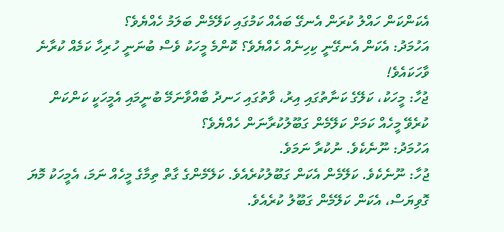އެކަންކަން ހައްލު ކުރަން އެނގޭ ބައެއް ކަމުގައި ކަލޭމެން ބަލަމު ހެއްޔެވެ؟
އަހުމަދު: އެކަން އެނގޭނީ ކިހިނެއް ހެއްޔެވެ؟ ކޮންމެ މީހަކު ވެސް ބުނަނީ ހުރިހާ ކަމެއް ކުރާނެ ވާހަކައެވެ!
ޖުހާ: މީހަކު، ކަލޭގެ ކަނާތުގައި އިރު، ވާތުގައި ހަނދު ބާއްވާނަމޭ ބުނީމައި އެމީހަކީ ކަންކަން ކުރެވޭ މީހެއް ކަމަށް ކަލޭމެން ގަބޫލުކުރާނަން ހެއްޔެވެ؟
އަހުމަދު: ނޫނެކެވެ. ނުކުރާ ނަމަވެ.
ޖުހާ: ނޫނެކެވެ. ކަލޭމެން އެކަން ގަބޫލުކުރެއެވެ. ކަލޭމެންގެ ގާތް ތިމާގެ މީހެއް ނަމަ، އެމީހަކު މޮޔަ ގޮވިޔަސް، އެކަން ކަލޭމެން ގަބޫލު ކުރެއެވެ.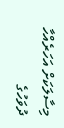މިސާލަކަށް އަހަރެއްހާ ދުވަހުގެ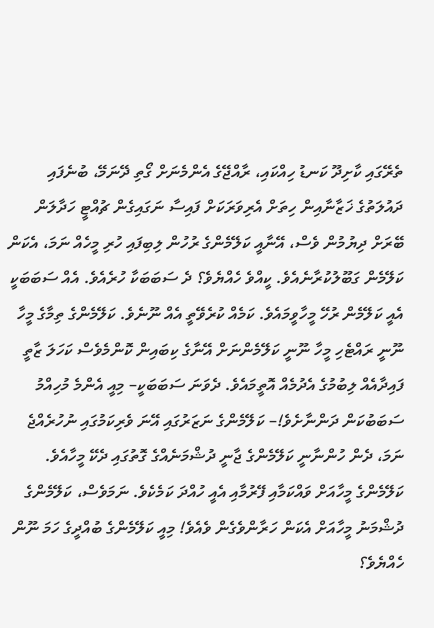ތެރޭގައި ކާށިދޫ ކަނޑު ހިއްކައި، ރާއްޖޭގެ އެންމެނަށް ގޯތި ދޭނަމޭ، ބުނެފައި ދައުލަތުގެ ޚަޒާނާއިން ހިތަށް އެރިވަރަކަށް ފައިސާ ނަގައިގެން ޗުއްޓީ ހަދާލަން ބޭރަށް ދިޔުމުން ވެސް، އޭނާއީ ކަލޭމެންގެ ރުހުން ލިބިފައި ހުރި މީހެއް ނަމަ، އެކަން ކަލޭމެން ގަބޫލުކުރާނެއެވެ. ކީއްވެ ހެއްޔެވެ؟ ދެ ސަބަބަކާ ހުރެއެވެ. އެއް ސަބަބަކީ އެއީ ކަލޭމެން ރުހޭ މީހާވީމައެވެ. ކަމެއް ކުރެވޭތީ އެއް ނޫނެވެ. ކަލޭމެންގެ ތިމާގެ މީހާ ނޫނީ ރައްޓެހި މީހާ ނޫނީ ކަލޭމެންނަށް އޭނާގެ ކިބައިން ކޮންމެވެސް ކަހަލަ ޒާތީ ފައިދާއެއް ލިބުމުގެ އެދުމެއް އޮތީމައެވެ. ދެވަނަ ސަބަބަކީ– މިއީ އެންމެ މުހިއްމު ސަބަބުކަން ދަންނާށެވެ!– ކަލޭމެންގެ ނަޒަރުގައި އޭނަ ވެރިކަމުގައި ނުހުރެއްޖެ ނަމަ، ދެން ހުންނާނީ ކަލޭމެންގެ ޖާނީ ދުޝްމަނެއްގެ ގޮތުގައި ދެކޭ މީހާއެވެ. ކަލޭމެންގެ މީހާއަށް ވައްކަމާއި ފޭރުމާއި އެއީ ހުއްދަ ކަމެކެވެ. ނަމަވެސް، ކަލޭމެންގެ ދުޝްމަނު މީހާއަށް އެކަން ހަރާންވެގެން ވެއެވެ! މިއީ ކަލޭމެންގެ ބުއްދީގެ ހަމަ ނޫން ހެއްޔެވެ؟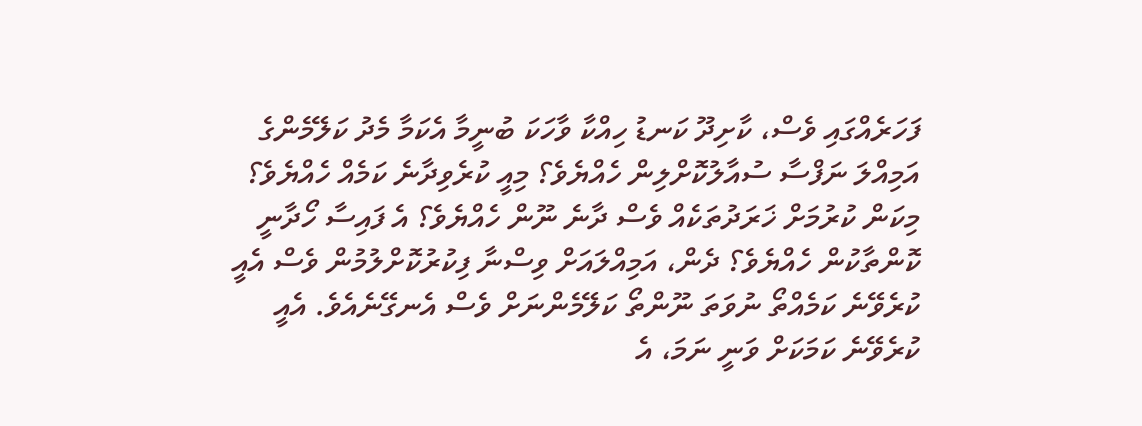ފަހަރެއްގައި ވެސް، ކާށިދޫ ކަނޑު ހިއްކާ ވާހަކަ ބުނީމާ އެކަމާ މެދު ކަލޭމެންގެ އަމިއްލަ ނަފްސާ ސުއާލުކޮށްލިން ހެއްޔެވެ؟ މިއީ ކުރެވިދާނެ ކަމެއް ހެއްޔެވެ؟ މިކަން ކުރުމަށް ޚަރަދުތަކެއް ވެސް ދާނެ ނޫން ހެއްޔެވެ؟ އެ ފައިސާ ހޯދާނީ ކޮންތާކުން ހެއްޔެވެ؟ ދެން، އަމިއްލައަށް ވިސްނާ ފިކުރުކޮށްލުމުން ވެސް އެއީ ކުރެވޭނެ ކަމެއްތޯ ނުވަތަ ނޫންތޯ ކަލޭމެންނަށް ވެސް އެނގޭނެއެވެ. އެއީ ކުރެވޭނެ ކަމަކަށް ވަނީ ނަމަ، އެ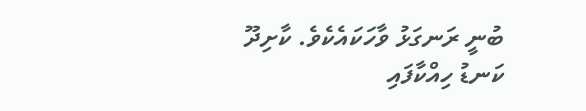ބުނީ ރަނގަޅު ވާހަކައެކެވެ. ކާށިދޫ ކަނޑު ހިއްކާފައި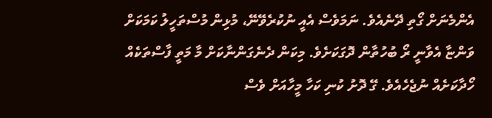އެންމެނަށް ގޯތި ދޭނެއެވެ. ނަމަވެސް އެއީ ނުކުރެވޭނޭ، މުޅިން މުސްތަހީލު ކަމަކަށް ވަންޏާ އެވާނީ ރޯ ބުހުތާން ދޮގަކަށެވެ. މިކަން ދެނެގަންނާކަށް މާ މަތީ ފާސްތަކެއް ހޯދާކަށެއް ނުޖެހެއެވެ. ގޭ ދޮށު ކުނި ކަހާ މީހާއަށް ވެސް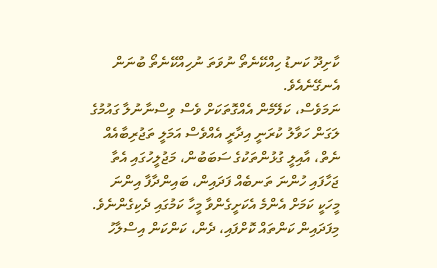ކާށިދޫ ކަނޑު ހިއްކޭނެތޯ ނުވަތަ ނުހިއްކޭނެތޯ ބުނަން އެނގޭނެއެވެ.
ނަމަވެސް، ކަލޭމެން އެއްގޮތަކަށް ވެސް ވިސްނާނުލާ ގައުމުގެ ލަގަން ހަވާލު ކުރަނީ އިދާރީ އެއްވެސް އަމަލީ ތަޖުރިބާއެއް ނެތް، އާއިލީ ގުޅުންތަކުގެ ސަބަބުން، މަޖުލީހުގައި އެތާ ޖަހާފައި ހުންނަ ތަނބެއް ފަދައިން، ބައިންދާފާ އިންނަ މީހަކީ ކަމަށް އެންމެ އެކަށީގެންވާ މީހާ ކަމުގައި ދެކިގެންނެވެ. މިފަދައިން ކަންތައް ކޮށްފައި، ދެން، ކަންކަން އިސްލާހު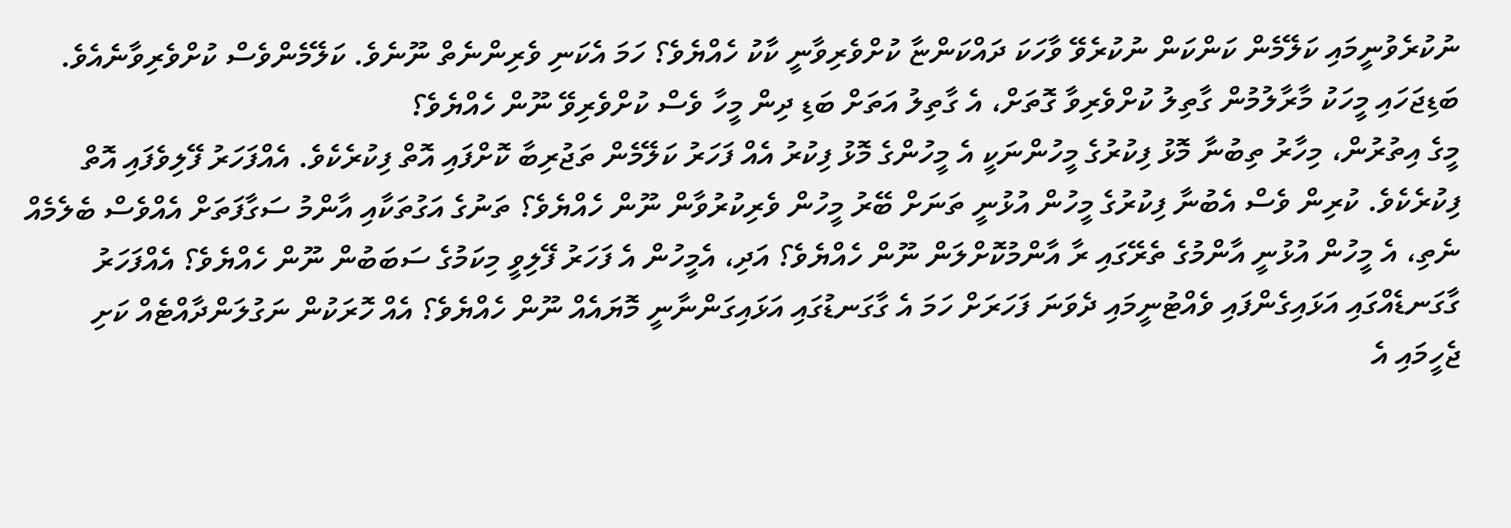ނުކުރެވުނީމައި ކަލޭމެން ކަންކަން ނުކުރެވޭ ވާހަކަ ދައްކަންޏާ ކުށްވެރިވާނީ ކާކު ހެއްޔެވެ؟ ހަމަ އެކަނި ވެރިންނެތް ނޫނެވެ. ކަލޭމެންވެސް ކުށްވެރިވާނެއެވެ. ބަޑިޖަހައި މީހަކު މާރާލުމުން ގާތިލު ކުށްވެރިވާ ގޮތަށް، އެ ގާތިލު އަތަށް ބަޑި ދިން މީހާ ވެސް ކުށްވެރިވޭ ނޫން ހެއްޔެވެ؟
މީގެ އިތުރުން، މިހާރު ތިބުނާ މޮޅު ފިކުރުގެ މީހުންނަކީ އެ މީހުންގެ މޮޅު ފިކުރު އެއް ފަހަރު ކަލޭމެން ތަޖުރިބާ ކޮށްފައި އޮތް ފިކުރެކެވެ. އެއްފަހަރު ފޭލިވެފައި އޮތް ފިކުރެކެވެ. ކުރިން ވެސް އެބުނާ ފިކުރުގެ މީހުން އުޅުނީ ތަނަށް ބޭރު މީހުން ވެރިކުރުވާން ނޫން ހެއްޔެވެ؟ ތަނުގެ އަގުތަކާއި އާންމު ސަގާފަތަށް އެއްވެސް ބެލެމެއް ނެތި، އެ މީހުން އުޅުނީ އާންމުގެ ތެރޭގައި ރާ އާންމުކޮށްލަން ނޫން ހެއްޔެވެ؟ އަދި، އެމީހުން އެ ފަހަރު ފޭލިވީ މިކަމުގެ ސަބަބުން ނޫން ހެއްޔެވެ؟ އެއްފަހަރު ގާގަނޑެއްގައި އަޅައިގެންފައި ވެއްޓުނީމައި ދެވަނަ ފަހަރަށް ހަމަ އެ ގާގަނޑުގައި އަޅައިގަންނާނީ މޮޔައެއް ނޫން ހެއްޔެވެ؟ އެއް ހޮރަކުން ނަގުލަންދާއްޓެއް ކަށި ޖެހީމައި އެ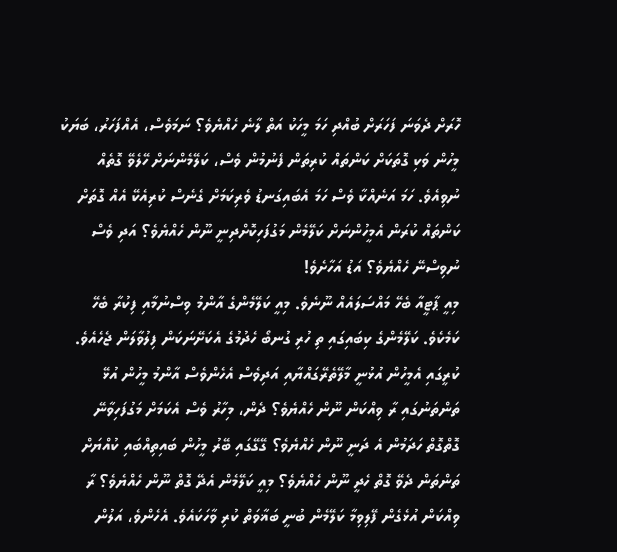ހޮރަށް ދެވަނަ ފަހަރަށް ބުއްދި ހަމަ މީހަކު އަތް ލާނެ ހެއްޔެވެ؟ ނަމަވެސް، އެއްފަހަރު، ބަޔަކު މީހުން ވަކި ގޮތަކަށް ކަންތައް ކުރިތަން ފެނުމުން ވެސް، ކަލޭމެންނަށް ހޭލެވޭ ގޮތެއް ނުވިއެވެ. ހަމަ އަނެއްކާ ވެސް ހަމަ އެބައިގަނޑު ވެރިކަމަށް ގެނެސް ކުރިއެކޭ އެއް ގޮތަށް ކަންތައް ކުރަން އެމީހުންނަށް ކަލޭމެން މަގުފަހިކޮށްދިނީ ނޫން ހެއްޔެވެ؟ އަދި ވެސް ނުވިސްނޭ ހެއްޔެވެ؟ އަޑު އަހާށެވެ!
މިއީ ޕާޓީއާ ބެހޭ މައްސަލައެއް ނޫނެވެ. މިއީ ކަލޭމެންގެ އާންމު ވިސްނުމާއި ފިކުރާ ބެހޭ ކަމެކެވެ. ކަލޭމެންގެ ކިބައިގައި ތި ހުރި ގުނބޯ ހެދުމުގެ އެކަށޭނަކަން ފިލުވާލަން ޖެހެއެވެ. ކުރީގައި އެމީހުން އުޅުނީ މާލޭތެރޭގައްޔާއި އަދިވެސް އެހެންވެސް އާންމު މީހުން އުޅޭ ތަންތަނުގައި ރާ ވިއްކަން ނޫން ހެއްޔެވެ؟ ދެން، މިހާރު ވެސް އެކަމަށް މަގުފަހިވާނޭ ގޮތްގޮތް ހަދަމުން އެ ދަނީ ނޫން ހެއްޔެވެ؟ ގޭގޭގައި ބޭރު މީހުން ބައިތިއްބައި ކުއްޔަށް ތަންތަން ދެވޭ ގޮތް ހެދީ ނޫން ހެއްޔެވެ؟ މިއީ ކަލޭމެން އެދޭ ގޮތް ނޫން ހެއްޔެވެ؟ ރާ ވިއްކަން އުޅެގެން ފޭލިވިމާ ކަލޭމެން ބުނީ ބަޣާވަތް ކުރި ވާހަކައެވެ. އެހެންވެ، އަލުން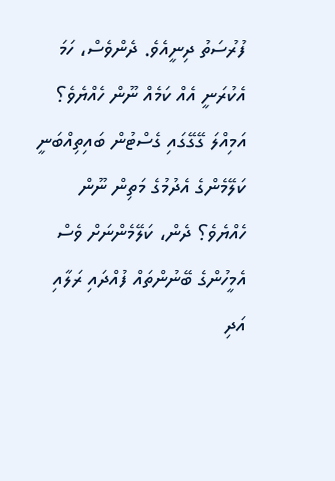ފުރުސަތު ދިނީއެވެ. ދެންވެސް، ހަމަ އެކުރަނީ އެއް ކަމެއް ނޫން ހެއްޔެވެ؟ އަމިއްލަ ގޭގޭގައި ގެސްޓުން ބައިތިއްބަނީ ކަލޭމެންގެ އެދުމުގެ މަތިން ނޫން ހެއްޔެވެ؟ ދެން، ކަލޭމެންނަށް ވެސް އެމީހުންގެ ބޭނުންތައް ފުއްދައި ރަލާއި އަދި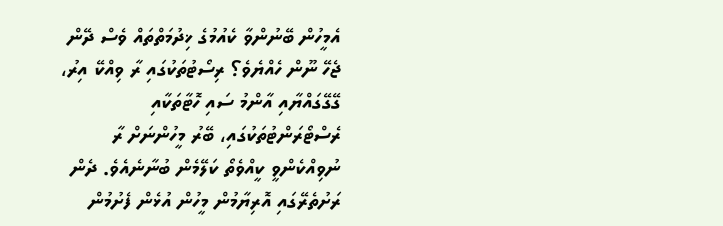އެމީހުން ބޭނުންވާ ކެއުމުގެ ޚިދުމަތްތައް ވެސް ދޭން ޖެހޭ ނޫން ހެއްޔެވެ؟ ރިސޯޓުތަކުގައި ރާ ވިއްކޭ އިރު، ގޭގޭގައްޔާއި އާންމު ސައި ހޮޓާތަކާއި ރެސްޓޯރަންޓުތަކުގައި، ބޭރު މީހުންނަށް ރާ ނުވިއްކެންވީ ކީއްވެތޯ ކަލޭމެން ބުނާނެއެވެ. ދެން ރަށުތެރޭގައި އޮރިޔާމުން މީހުން އުޅެން ފެށުމުން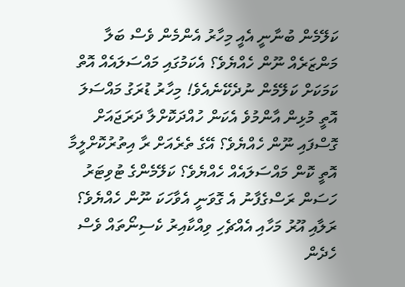ކަލޭމެން ބުނާނީ އެއީ މިހާރު އެންމެން ވެސް ބަލާ މަންޒަރެއް ނޫން ހެއްޔެވެ؟ އެކަމުގައި މައްސަލައެއް އޮތް ކަމަކަށް ކަލޭމެން ނުދެކޭނެއެވެ! މިހާރު ޑުރަގު މައްސަލަ އޮތީ މުޅިން އާންމުވެ އެކަން ހުއްދަކޮށްލާ ދަރަޖައަށް ގޮސްފައި ނޫން ހެއްޔެވެ؟ އޭގެ ތެރެއަށް ރާ އިތުރުކޮށްލީމާ އޮތީ ކޮން މައްސަލައެއް ހެއްޔެވެ؟ ކަލޭމެންގެ ޓުވިޓަރު ހަސަން ރަސްގެފާނު އެ ގޮވަނީ އެވާހަކަ ނޫން ހެއްޔެވެ؟ ރަލާއި އޫރު މަހާއި އެއްޗެހި ވިއްކާއިރު ކެސިނޯތައް ވެސް ހެދެން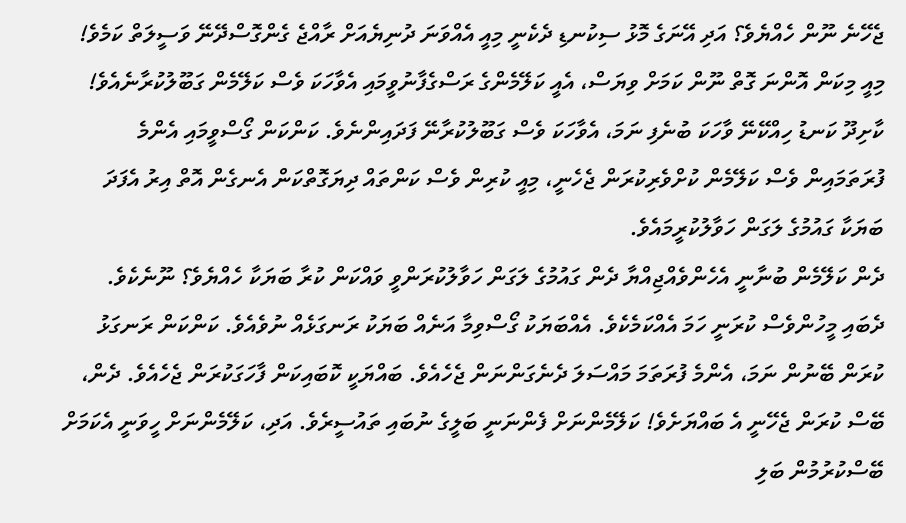ޖެހޭނެ ނޫން ހެއްޔެވެ؟ އަދި އޭނަގެ މޮޅު ސިކުނޑި ދެކެނީ މިއީ އެއްވަނަ ދުނިޔެއަށް ރާއްޖެ ގެންގޮސްދޭނޭ ވަސީލަތް ކަމެވެ! މިއީ މިކަން އޮންނަ ގޮތް ނޫން ކަމަށް ވިޔަސް، އެއީ ކަލޭމެންގެ ރަސްގެފާނުވީމައި އެވާހަކަ ވެސް ކަލޭމެން ގަބޫލުކުރާނެއެވެ! ކާށިދޫ ކަނޑު ހިއްކޭނޭ ވާހަކަ ބުނެފި ނަމަ، އެވާހަކަ ވެސް ގަބޫލުކުރާނޭ ފަދައިންނެވެ. ކަންކަން ގޯސްވީމައި އެންމެ ފުރަތަމައިން ވެސް ކަލޭމެން ކުށްވެރިކުރަން ޖެހެނީ، މިއީ ކުރިން ވެސް ކަންތައް ދިޔަގޮތްކަން އެނގެން އޮތް އިރު އެފަދަ ބަޔަކާ ގައުމުގެ ލަގަން ހަވާލުކުރީމައެވެ.
ދެން ކަލޭމެން ބުނާނީ އެހެންވެއްޖިއްޔާ ދެން ގައުމުގެ ލަގަން ހަވާލުކުރަންވީ ވައްކަން ކުރާ ބަޔަކާ ހެއްޔެވެ؟ ނޫނެކެވެ. ދެބައި މީހުންވެސް ކުރަނީ ހަމަ އެއްކަމެކެވެ. އެއްބަޔަކު ގޯސްވިމާ އަނެއް ބަޔަކު ރަނގަޅެއް ނުވެއެވެ. ކަންކަން ރަނގަޅު ކުރަން ބޭނުން ނަމަ، އެންމެ ފުރަތަމަ މައްސަލަ ދެނެގަންނަން ޖެހެއެވެ. ބައްޔަކީ ކޮބައިކަން ފާހަގަކުރަން ޖެހެއެވެ. ދެން، ބޭސް ކުރަން ޖެހޭނީ އެ ބައްޔަށެވެ! ކަލޭމެންނަށް ފެންނަނީ ބަލީގެ ނުބައި ތައުސީރެވެ. އަދި، ކަލޭމެންނަށް ހީވަނީ އެކަމަށް ބޭސްކުރުމުން ބަލި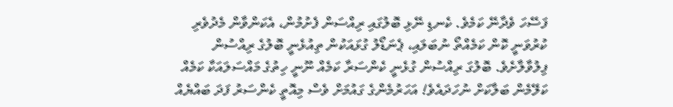ފަސޭހަ ވެދާނޭ ކަމެވެ. ކެނޑި ނޭޅި ބޮލުގައި ރިއްސަން ފެށުމުން، އެކަންވާން މެދުވެރި ކުރުވަނީ ކޮން ކަމެއްތޯ ނުބަލައި، ޕެނަޑޯލު ގުޅައަކުން ތިއުޅެނީ ބޮލުގެ ރިއްސުން ފިލުވާލާށެވެ. ބޮލުގަ ރިއްސުން ގުޅެނީ ކެންސަރާ ކަމެއް ނޫނީ ހިތުގެ މައްސަލައަކާ ކަމެއް ކަލޭމެން ބަލާކަށް ނުހަދައެވެ! އަހަރުމެންގެ ގައުމަށް ވެސް މިއޮތީ ކެންސަރު ފަދަ ބައްޔެއް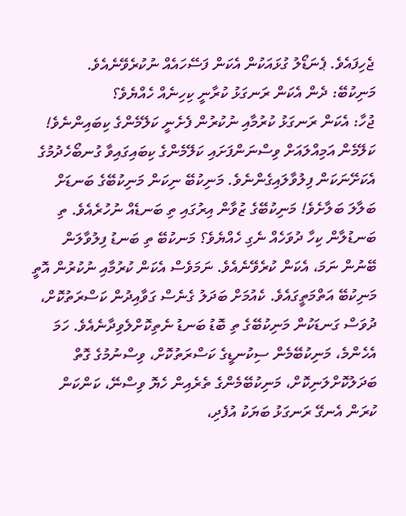ޖެހިފައެވެ. ޕެނަޑޯލު ގުޅައަކުން އެކަން ފަސޭހައެއް ނުކުރެވޭނެއެވެ.
މަނިކުބޭ: ދެން އެކަން ރަނގަޅު ކުރާނީ ކިހިނެއް ހެއްޔެވެ؟
ޖުހާ: އެކަން ރަނގަޅު ކުރުމާއި ނުކުރުން ފެށެނީ ކަލޭމެންގެ ކިބައިންނެވެ! ކަލޭމެން އަމިއްލައަށް ވިސްނަންފަށައި ކަލޭމެންގެ ކިބައިގައިވާ ގުނބޯހެދުމުގެ އެކަށޭނަކަން ފިލުވާލައިގެންނެވެ. މަނިކުބޭ ނިކަން މަނިކުބޭގެ ބަނޑަށް ބަލާލަ ބަލާށެވެ! މަނިކުބޭގެ ޒުވާން އިރުގައި ތި ބަނޑެއް ނުހުރެއެވެ. ތި ބަނޑުލާން ކިހާ ދުވަހެއް ނެގި ހެއްޔެވެ؟ މަނކުބޭ ތި ބަނޑު ފިލުވާލަން ބޭނުން ނަމަ، އެކަން ކުރެވޭނެއެވެ. ނަމަވެސް އެކަން ކުރުމާއި ނުކުރުން އޮތީ މަނިކުބޭ އަތްމަތީގައެވެ. ކެއުމަށް ބަދަލު ގެނެސް ގަވާއިދުން ކަސްރަތުކޮށް، ދުވަސް ގަނޑަކުން މަނިކުބޭގެ ތި ބޮޑު ބަނޑު ނެތިކޮށްލެވިދާނެއެވެ. ހަމަ އެހެންމެ، މަނިކުބޭމެން ސިކުނޑީގެ ކަސްރަތުކޮށް، ވިސްނުމުގެ ގޮތް ބަދަލުކޮށްލަނިކޮށް، މަނިކުބޭމެންގެ ތެރެއިން ހެޔޮ ވިސްނޭ، ކަންކަން ކުރަން އެނގޭ ރަނގަޅު ބަޔަކު އުފެދި،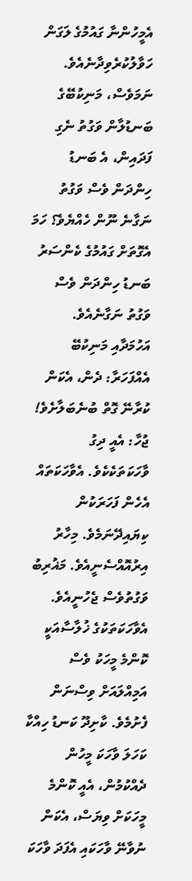އެމީހުންނާ ގައުމުގެ ލަގަން ހަވާލުކުރެވިދާނެއެވެ. ނަމަވެސް، މަނިކުބޭގެ ބަނޑުލާން ވަގުތު ނެގި ފަދައިން، އެ ބަނޑު ހިންދަން ވެސް ވަގުތު ނަގާނެ ނޫން ހެއްޔެވެ؟ ހަމަ އެގޮތަށް ގައުމުގެ ކެންސަރު ބަނޑު ހިންދަން ވެސް ވަގުތު ނަގާނެއެވެ.
އަހުމަދާއި މަނިކުބޭ އެއްފަހަރާ: ދެން، އެކަން ކުރާނޭ ގޮތް ބުނެބަލާށެވެ!
ޖުހާ: އެއީ ދިގު ވާހަކަތަކެކެވެ. އެވާހަކަތައް އެހެން ފަހަރަކުން ކިޔައިދޭނަމެވެ. މިހާރު އިރުއޮއްސެނީއެވެ. މަޣުރިބު ވަގުތުވެސް ޖެހުނީއެވެ. އެވާހަކަތަކުގެ ޚުލާސާއަކީ ކޮންމެ މީހަކު ވެސް އަމިއްލައަށް ވިސްނަން ފެށުމެވެ. ކާށިދޫ ކަނޑު ހިއްކާ ކަހަލަ ވާހަކަ މީހުން ދެއްކުމުން، އެއީ ކޮންމެ މީހަކަށް ވިޔަސް، އެކަން ނުވާނޭ ވާހަކައި އެފަދަ ވާހަކަ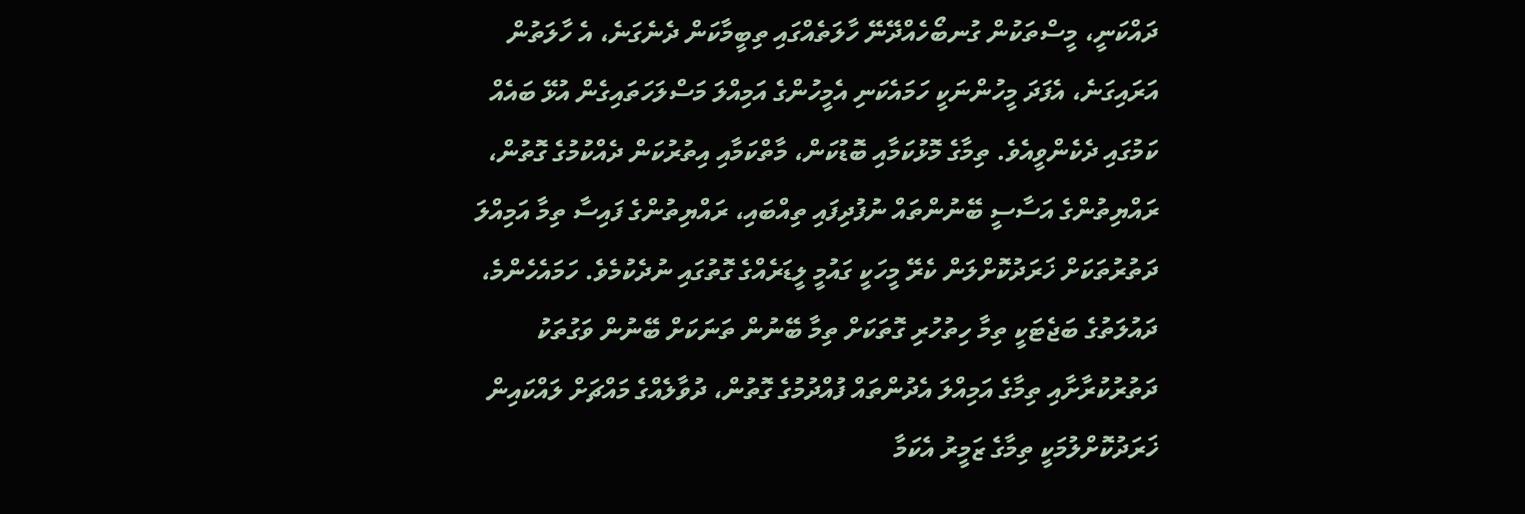ދައްކަނީ، މީސްތަކުން ގުނބޯހެއްދޭނޭ ހާލަތެއްގައި ތިބީމާކަން ދެނެގަނެ، އެ ހާލަތުން އަރައިގަނެ، އެފަދަ މީހުންނަކީ ހަމައެކަނި އެމީހުންގެ އަމިއްލަ މަސްލަހަތައިގެން އުޅޭ ބައެއް ކަމުގައި ދެކެންވީއެވެ. ތިމާގެ މޮޅުކަމާއި ބޮޑުކަން، މާތްކަމާއި އިތުރުކަން ދެއްކުމުގެ ގޮތުން، ރައްޔިތުންގެ އަސާސީ ބޭނުންތައް ނުފުދިފައި ތިއްބައި، ރައްޔިތުންގެ ފައިސާ ތިމާ އަމިއްލަ ދަތުރުތަކަށް ޚަރަދުކޮށްލަން ކެރޭ މީހަކީ ގައުމީ ލީޑަރެއްގެ ގޮތުގައި ނުދެކުމެވެ. ހަމައެހެންމެ، ދައުލަތުގެ ބަޖެޓަކީ ތިމާ ހިތުހުރި ގޮތަކަށް ތިމާ ބޭނުން ތަނަކަށް ބޭނުން ވަގުތަކު ދަތުރުކުރާށާއި ތިމާގެ އަމިއްލަ އެދުންތައް ފުއްދުމުގެ ގޮތުން، ދުވާލެއްގެ މައްޗަށް ލައްކައިން ޚަރަދުކޮށްލުމަކީ ތިމާގެ ޒަމީރު އެކަމާ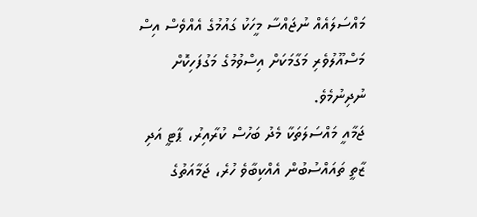މައްސަލައެއް ނުޖައްސާ މީހަކު ގައުމުގެ އެއްވެސް އިސް މަސްއޫލުވެރި މަގާމަކަށް އިސްވުމުގެ މަގުފަހިކޮށް ނުދިނުމެވެ.
ޖަމާއީ މައްސަލަތަކާ މެދު ބަހުސް ކުރާއިރު، ޕާޓީ އަދި ޒާތީ ތައައްސުބުން އެއްކިބާވެ ހުރެ، ޖަމާއަތުގެ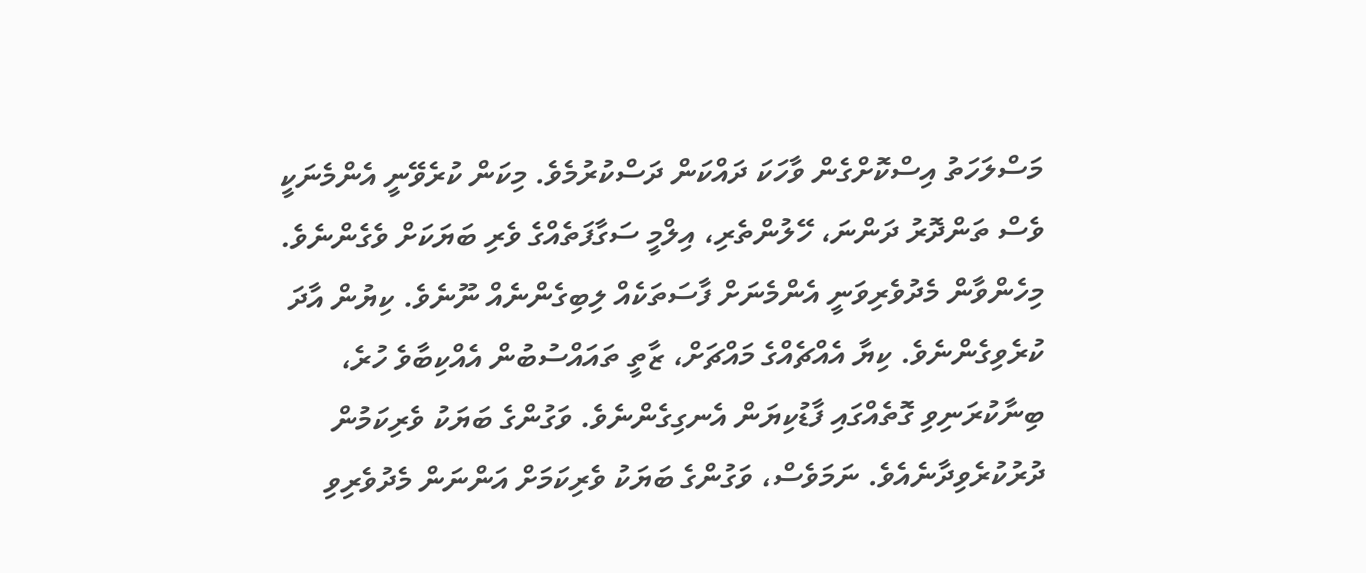މަސްލަހަތު އިސްކޮށްގެން ވާހަކަ ދައްކަން ދަސްކުރުމެވެ. މިކަން ކުރެވޭނީ އެންމެނަކީ ވެސް ތަންދޮރު ދަންނަ، ހޭލުންތެރި، އިލްމީ ސަގާފަތެއްގެ ވެރި ބަޔަކަށް ވެގެންނެވެ. މިހެންވާން މެދުވެރިވަނީ އެންމެނަށް ފާސަތަކެއް ލިބިގެންނެއް ނޫނެވެ. ކިޔުން އާދަ ކުރެވިގެންނެވެ. ކިޔާ އެއްޗެއްގެ މައްޗަށް، ޒާތީ ތައައްސުބުން އެއްކިބާވެ ހުރެ، ބިނާކުރަނިވި ގޮތެއްގައި ފާޑުކިޔަން އެނގިގެންނެވެ. ވަގުންގެ ބަޔަކު ވެރިކަމުން ދުރުކުރެވިދާނެއެވެ. ނަމަވެސް، ވަގުންގެ ބަޔަކު ވެރިކަމަށް އަންނަން މެދުވެރިވި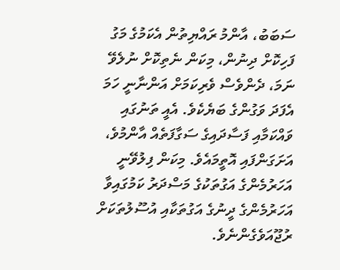ސަބަބު، އާންމު ރައްޔިތުން އެކަމުގެ މަގު ފަހިކޮށް ދިނުން، މިކަން ނެތިކޮށް ނުލެވޭ ނަމަ، ދެންވެސް ވެރިކަމަށް އަންނާނީ ހަމަ އެފަދަ ވަގުންގެ ބަޔެކެވެ. އެއީ ތަނުގައި ވައްކަމާއި ފަސާދައިގެ ސަގާފަތެއް އާންމުވެ، އަށަގަންފައި އޮތީމައެވެ. މިކަން ފިލުވޭނީ އަހަރުމެންގެ އަގުތަކުގެ މަސްދަރު ކަމުގައިވާ އަހަރުމެންގެ ދީނުގެ އަގުތަކާއި އުސޫލުތަކަށް ރުޖޫއަވެގެންނެވެ.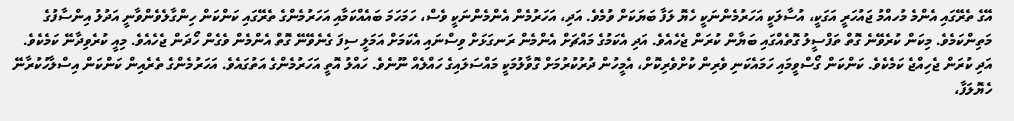އޭގެ ތެރޭގައި އެންމެ މުހއްމު ޖައުހަރީ އަގަކީ، އުސާލަކީ އަހަރުމެންނަކީ ހެޔޮ ލަފާ ބަޔަކަށް ވުމެވެ. އަދި، އަހަރުމެން އެންމެންނަކީ ވެސް، ހަމަހަމަ ބައެއްކަމާއި އަހަރުމެންގެ ތެރޭގައި ކަންކަން ހިންގާލެވެންވާނީ އަދުލު އިންސާފުގެ މަތިންކަމެވެ. މިކަން ކުރެވޭނެ ގޮތް ތަފްސީލު ގޮތެއްގައި ބަޔާން ކުރަން ޖެހެއެވެ. އަދި އެކަމުގެ މައްޗަށް އެންމެން ރަނގަޅަށް ވިސްނައި އެކަމަށް އަމަލީ ސިފަ ގެނެވޭނޭ ގޮތް އެންމެން ވެގެން ހޯދަން ޖެހެއެވެ. މިއީ ކުރެވިދާނޭ ކަމެކެވެ. އަދި ކުރަން ޖެހިއްޖެ ކަމެކެވެ. ކަންކަން ގޯސްވީމައި ހަމައެކަނި ވެރިން ކުށްވެރިކޮށް، އެމީހުން ދުރުކުރުމަށް ގޮވާލުމަކީ މައްސަލައިގެ ހައްލެއް ނޫނެވެ. ހައްލު އޮތީ އަހަރުމެންގެ އަތުގައެވެ. އަހަރުމެންގެ ތެރެއިން ކަންކަން އިސްލާހުކުރާނޭ ހެޔޮލަފާ،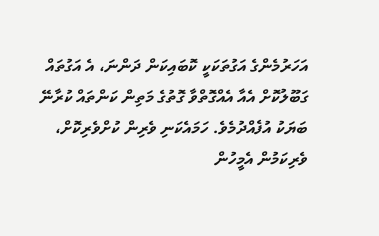އަހަރުމެންގެ އަގުތަކަކީ ކޮބައިކަން ދަންނަ، އެ އަގުތައް ގަބޫލުކޮށް އެއާ އެއްގޮތްވާ ގޮތުގެ މަތިން ކަންތައް ކުރާނޭ ބަޔަކު އުފެއްދުމެވެ. ހަމައެކަނި ވެރިން ކުށްވެރިކޮށް، ވެރިކަމުން އެމީހުން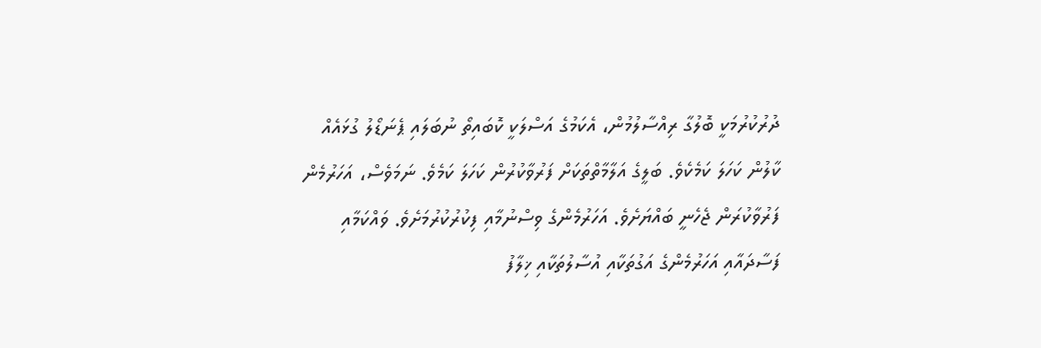ދުރުކުރުމަކީ ބޮލުގާ ރިއްސާލުމުން، އެކަމުގެ އަސްލަކީ ކޮބައިތޯ ނުބަލައި ޕެނަޑޯލު ގުޅައެއް ކާލުން ކަހަލަ ކަމެކެވެ. ބަލީގެ އަލާމާތްތަކަށް ފަރުވާކުރުން ކަހަލަ ކަމެވެ. ނަމަވެސް، އަހަރުމެން ފަރުވާކުރަން ޖެހެނީ ބައްޔަށެވެ. އަހަރުމެންގެ ވިސްނުމާއި ފިކުރުކުރުމަށެވެ. ވައްކަމާއި ފަސާދައާއި އަހަރުމެންގެ އަގުތަކާއި އުސާލުތަކާއި ޚިލާފު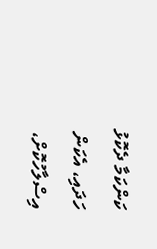ކަންކަމާ ދެކޮޅު ހަދައި، އެކަން އިސްލާހުކޮށް،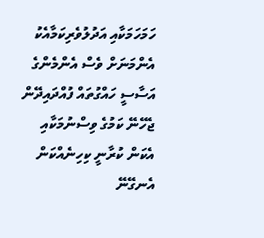ހަމަހަމަކާއި އަދުލުވެރިކަމާއެކު އެންމަނަށް ވެސް އެންމެންގެ އަސާސީ ހައްގުތައް ފުއްދައިދޭން ޖެހޭނޭ ކަމުގެ ވިސްނުމަކާއި އެކަން ކުރާނީ ކިހިނެއްކަން އެނގޭނޭ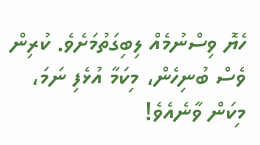ހެޔޮ ވިސްނުމެއް ލިބިގަތުމަށެވެ. ކުރިން ވެސް ބުނިހެން، މިކަމާ އުޅެފި ނަމަ، މިކަން ވާނެއެވެ!